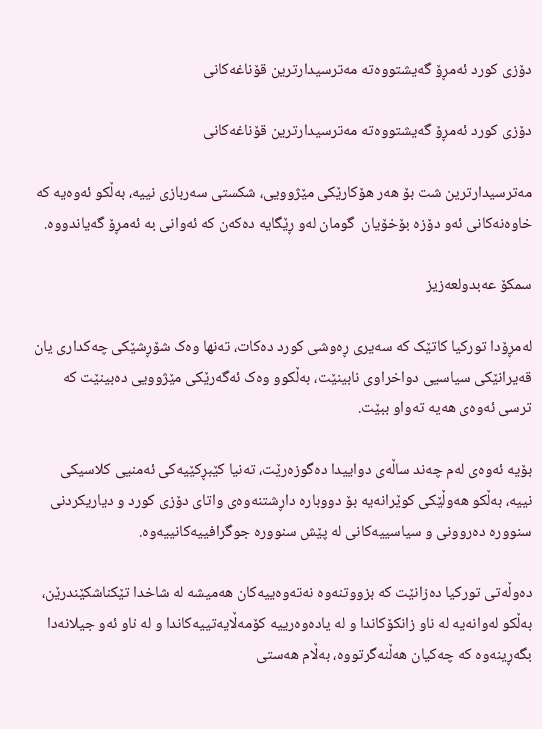دۆزی کورد ئەمڕۆ گەیشتووەتە مەترسیدارترین قۆناغەکانی

دۆزی کورد ئەمڕۆ گەیشتووەتە مەترسیدارترین قۆناغەکانی

مەترسیدارترین شت بۆ هەر هۆکارێکی مێژوویی، شکستی سەربازی نییە، بەڵکو ئەوەیە کە خاوەنەکانی ئەو دۆزە بۆخۆیان  گومان لەو ڕێگایە دەکەن کە ئەوانی بە ئەمڕۆ گەیاندووە.

سمکۆ عەبدولعەزیز

لەمڕۆدا تورکیا کاتێک کە سەیری ڕەوشی کورد دەکات، تەنها وەک شۆڕشێکی چەکداری یان قەیرانێکی سیاسیی دواخراوی نابینێت، بەڵکوو وەک ئەگەرێکی مێژوویی دەبینێت کە ترسی ئەوەی هەیە تەواو ببێت.

بۆیە ئەوەی لەم چەند ساڵەی دواییدا دەگوزەرێت، تەنیا کێبڕکێیەکی ئەمنیی کلاسیکی نییە، بەڵکو هەوڵێکی کوێرانەیە بۆ دووبارە داڕشتنەوەی واتای دۆزی کورد و دیاریکردنی سنوورە دەروونی و سیاسییەکانی لە پێش سنوورە جوگرافییەکانییەوە.

دەوڵەتی تورکیا دەزانێت کە بزووتنەوە نەتەوەییەکان هەمیشە لە شاخدا تێکناشکێندرێن، بەڵکو لەوانەیە لە ناو زانکۆکاندا و لە یادەوەرییە کۆمەڵایەتییەکاندا و لە ناو ئەو جیلانەدا بگەڕینەوە کە چەکیان هەڵنەگرتووە، بەڵام هەستی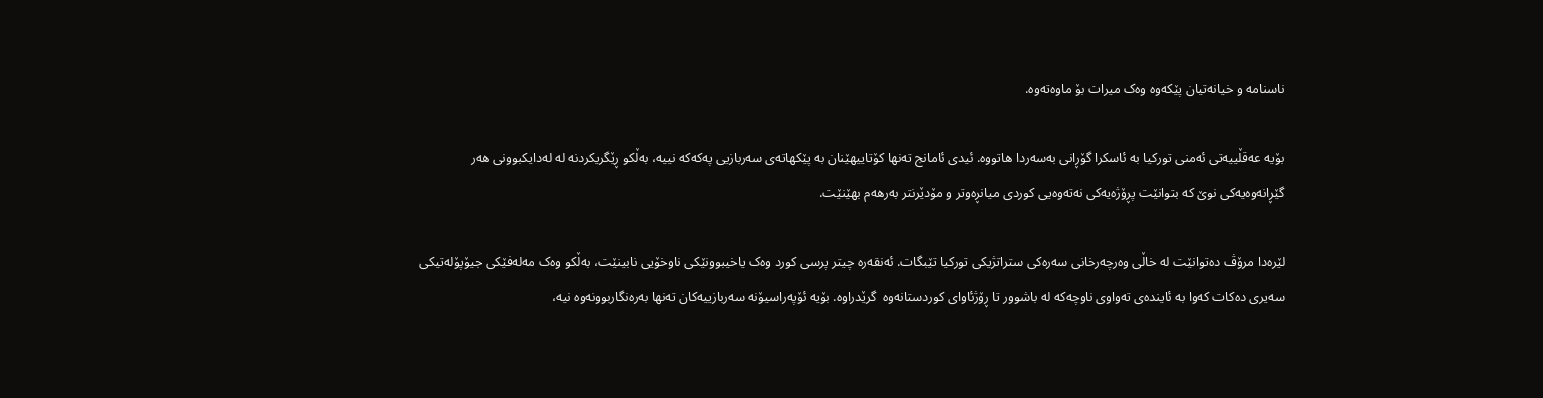ناسنامە و خیانەتیان پێکەوە وەک میرات بۆ ماوەتەوە.

بۆیە عەقڵییەتی ئەمنی تورکیا بە ئاسکرا گۆڕانی بەسەردا هاتووە. ئیدی ئامانج تەنها کۆتاییهێنان بە پێکهاتەی سەربازیی پەکەکە نییە، بەڵکو ڕێگریکردنە لە لەدایکبوونی هەر گێڕانەوەیەکی نوێ کە بتوانێت پڕۆژەیەکی نەتەوەیی کوردی میانڕەوتر و مۆدێرنتر بەرهەم بهێنێت.

لێرەدا مرۆڤ دەتوانێت لە خاڵی وەرچەرخانی سەرەکی ستراتژیکی تورکیا تێبگات. ئەنقەرە چیتر پرسی کورد وەک یاخیبوونێکی ناوخۆیی نابینێت، بەڵکو وەک مەلەفێکی جیۆپۆلەتیکی سەیری دەکات کەوا بە ئایندەی تەواوی ناوچەکە لە باشوور تا ڕۆژئاوای کوردستانەوە  گرێدراوە. بۆیە ئۆپەراسیۆنە سەربازییەکان تەنها بەرەنگاربوونەوە نیە،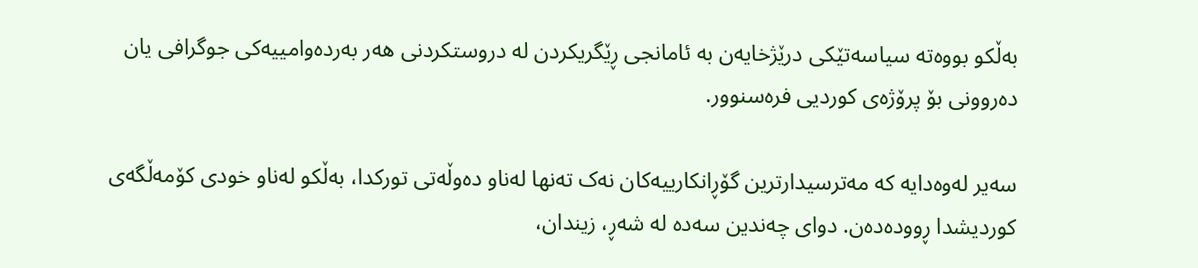بەڵکو بووەتە سیاسەتێکی درێژخایەن بە ئامانجی ڕێگریکردن لە دروستکردنی هەر بەردەوامییەکی جوگرافی یان دەروونی بۆ پرۆژەی کوردیی فرەسنوور.

سەیر لەوەدایە کە مەترسیدارترین گۆڕانکارییەکان نەک تەنها لەناو دەوڵەتی تورکدا، بەڵکو لەناو خودی کۆمەڵگەی کوردیشدا ڕوودەدەن. دوای چەندین سەدە لە شەڕ، زیندان،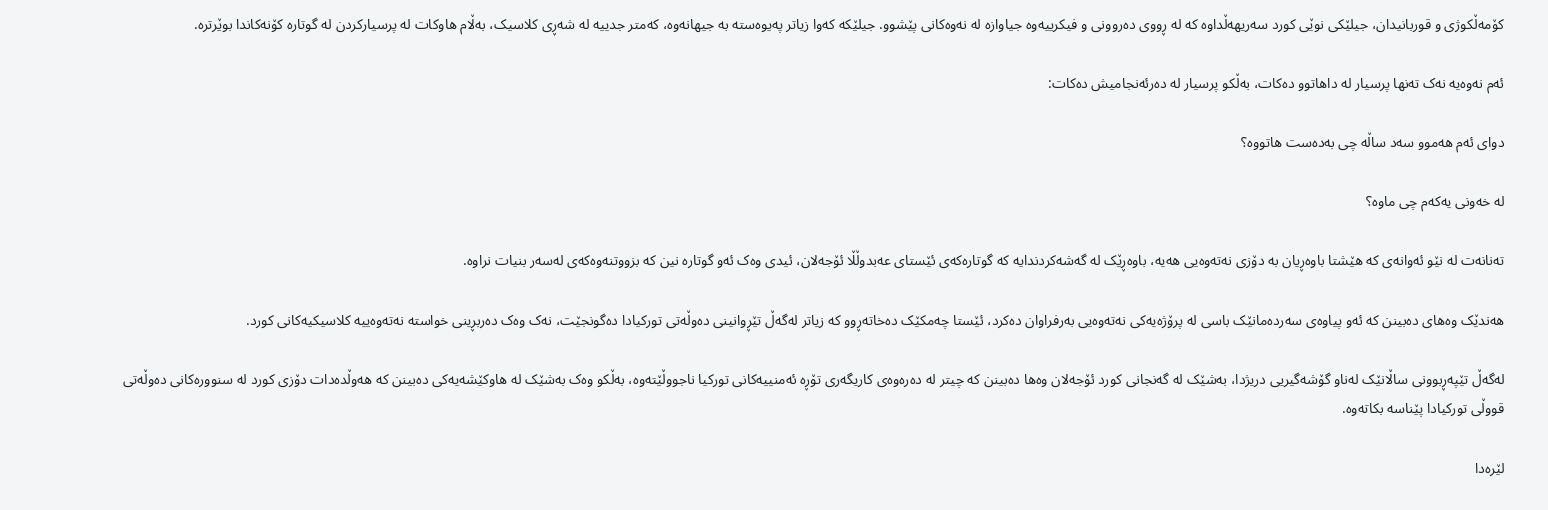کۆمەڵکوژی و قوربانیدان، جیلێکی نوێی کورد سەریهەڵداوە کە لە ڕووی دەروونی و فیکرییەوە جیاوازە لە نەوەکانی پێشوو. جیلێکە کەوا زیاتر پەیوەستە بە جیهانەوە، کەمتر جدییە لە شەڕی کلاسیک، بەڵام هاوکات لە پرسیارکردن لە گوتارە کۆنەکاندا بوێرترە.

ئەم نەوەیە نەک تەنها پرسیار لە داهاتوو دەکات، بەڵکو پرسیار لە دەرئەنجامیش دەکات:

دوای ئەم هەموو سەد ساڵە چی بەدەست هاتووە؟

لە خەونی یەکەم چی ماوە؟

تەنانەت لە نێو ئەوانەی کە هێشتا باوەڕیان بە دۆزی نەتەوەیی هەیە، باوەڕێک لە گەشەکردندایە کە گوتارەکەی ئێستای عەبدوڵڵا ئۆجەلان، ئیدی وەک ئەو گوتارە نین کە بزووتنەوەکەی لەسەر بنیات نراوە.

هەندێک وەهای دەبینن کە ئەو پیاوەی سەردەمانێک باسی لە پرۆژەیەکی نەتەوەیی بەرفراوان دەکرد، ئێستا چەمکێک دەخاتەڕوو کە زیاتر لەگەڵ تێڕوانینی دەوڵەتی تورکیادا دەگونجێت، نەک وەک دەربڕینی خواستە نەتەوەییە کلاسیکیەکانی کورد.

لەگەڵ تێپەڕبوونی ساڵانێک لەناو گۆشەگیریی دریژدا، بەشێک لە گەنجانی کورد ئۆجەلان وەها دەبینن کە چیتر لە دەرەوەی کاریگەری تۆڕە ئەمنییەکانی تورکیا ناجووڵێتەوە، بەڵکو وەک بەشێک لە هاوکێشەیەکی دەبینن کە هەوڵدەدات دۆزی کورد لە سنوورەکانی دەوڵەتی قووڵی تورکیادا پێناسە بکاتەوە.

لێرەدا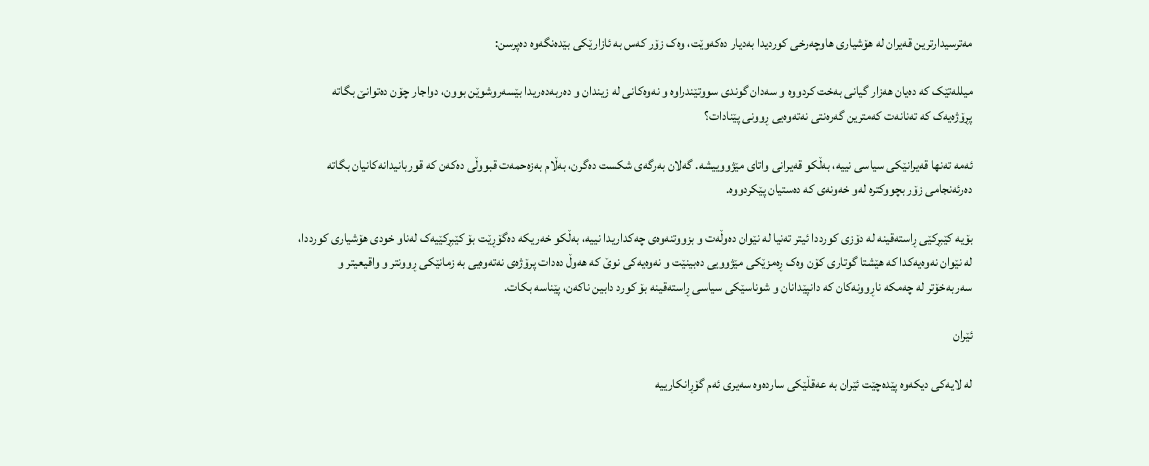مەترسیدارترین قەیران لە هۆشیاری هاوچەرخی کوردیدا بەدیار دەکەوێت، وەک زۆر کەس بە ئازارێکی بێدەنگەوە دەپرسن:

میللەتێک کە دەیان هەزار گیانی بەخت کردووە و سەدان گوندی سووتێندراوە و نەوەکانی لە زیندان و دەربەدەریدا بێسەروشوێن بوون، دواجار چۆن دەتوانێ بگاتە پڕۆژەیەک کە تەنانەت کەمترین گەرەنتی نەتەوەیی ڕوونی پێنادات؟

ئەمە تەنها قەیرانێکی سیاسی نییە، بەڵکو قەیرانی واتای مێژووییشە. گەلان بەرگەی شکست دەگرن، بەڵام بەزەحمەت قبووڵی دەکەن کە قوربانیدانەکانیان بگاتە دەرئەنجامی زۆر بچووکترە لەو خەونەی کە دەستیان پێکردووە.

بۆیە کێبڕکێی ڕاستەقینە لە دۆزی کورددا ئیتر تەنیا لە نێوان دەوڵەت و بزووتنەوەی چەکداریدا نییە، بەڵکو خەریکە دەگۆڕێت بۆ کێبڕکێیەک لەناو خودی هۆشیاری کورددا، لە نێوان نەوەیەکدا کە هێشتا گوتاری کۆن وەک ڕەمزێکی مێژوویی دەبینێت و نەوەیەکی نوێ کە هەوڵ دەدات پرۆژەی نەتەوەیی بە زمانێکی ڕوونتر و واقیعیتر و سەربەخۆتر لە چەمکە ناڕوونەکان کە دانپێدانان و شوناسێکی سیاسی ڕاستەقینە بۆ کورد دابین ناکەن، پێناسە بکات.

ئێران

لە لایەکی دیکەوە پێدەچێت ئێران بە عەقڵێکی ساردەوە سەیری ئەم گۆڕانکارییە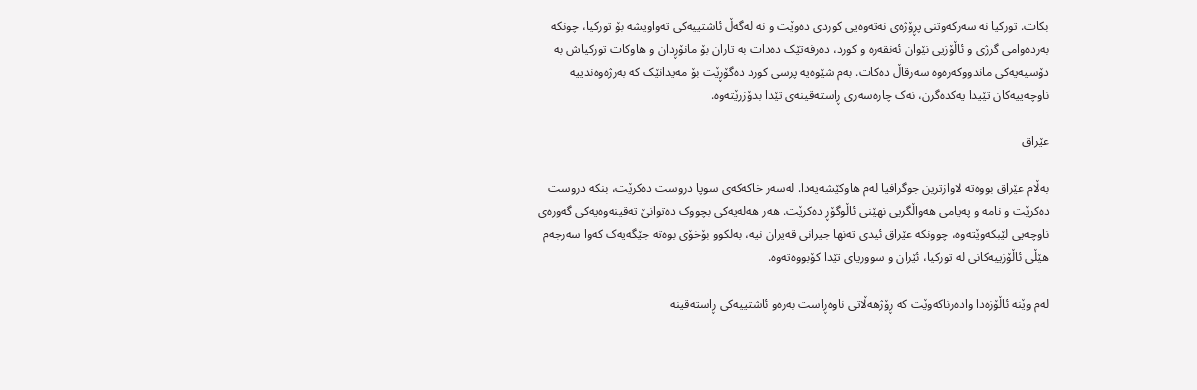بکات. تورکیا نە سەرکەوتنی پڕۆژەی نەتەوەیی کوردی دەوێت و نە لەگەڵ ئاشتییەکی تەواویشە بۆ تورکیا، چونکە بەردەوامی گرژی و ئاڵۆزیی نێوان ئەنقەرە و کورد، دەرفەتێک دەدات بە تاران بۆ مانۆڕدان و هاوکات تورکیاش بە دۆسیەیەکی ماندووکەرەوە سەرقاڵ دەکات. بەم شێوەیە پرسی کورد دەگۆڕێت بۆ مەیدانێک کە بەرژەوەندییە ناوچەییەکان تێیدا یەکدەگرن، نەک چارەسەری ڕاستەقینەی تێدا بدۆزرێتەوە.

عێراق

بەڵام عێراق بووەتە لاوازترین جوگرافیا لەم هاوکێشەیەدا. لەسەر خاکەکەی سوپا دروست دەکرێت، بنکە دروست دەکرێت و نامە و پەیامی هەواڵگریی نهێنی ئاڵوگۆڕ دەکرێت. هەر هەلەیەکی بچووک دەتوانێ تەقینەوەیەکی گەورەی ناوچەیی لێبکەوێتەوە، چوونکە عێراق ئیدی تەنها جیرانی قەیران نیە، بەلکوو بۆخۆی بوەتە جێگەیەک کەوا سەرجەم هێڵی ئاڵۆزییەکانی لە تورکیا، ئێران و سووریای تێدا کۆبووەتەوە.

لەم وێنە ئاڵۆزەدا وادەرناکەوێت کە ڕۆژهەڵاتی ناوەڕاست بەرەو ئاشتییەکی ڕاستەقینە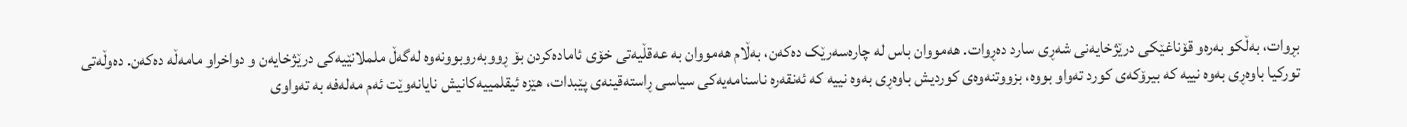بڕوات، بەڵکو بەرەو قۆناغێکی درێژخایەنی شەڕی سارد دەڕوات. هەمووان باس لە چارەسەرێک دەکەن، بەڵام هەمووان بە عەقڵیەتی خۆی ئامادەکردن بۆ ڕووبەروبوونەوە لەگەڵ ململانێیەکی درێژخایەن و دواخراو مامەڵە دەکەن. دەوڵەتی تورکیا باوەڕی بەوە نییە کە بیرۆکەی کورد تەواو بووە، بزووتنەوەی کوردیش باوەڕی بەوە نییە کە ئەنقەرە ناسنامەیەکی سیاسی ڕاستەقینەی پێبدات، هێزە ئیقلمییەکانیش نایانەوێت ئەم مەلەفە بە تەواوی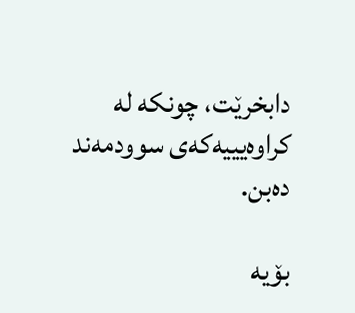دابخرێت، چونکە لە کراوەیییەکەی سوودمەند دەبن.

بۆیە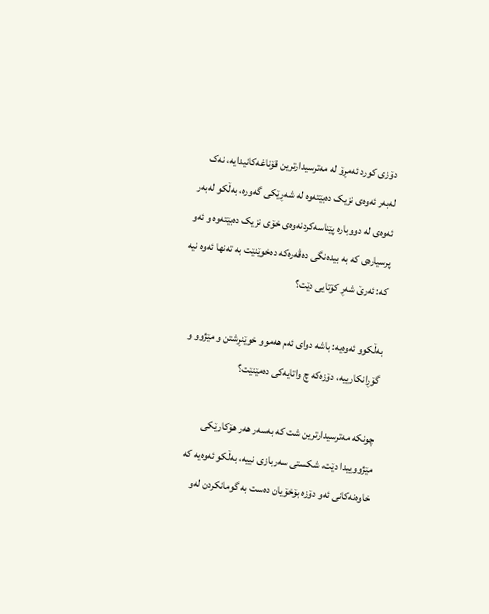دۆزی کورد ئەمڕۆ لە مەترسیدارترین قۆناغەکانیدایە، نەک لەبەر ئەوەی نزیک دەبێتەوە لە شەڕێکی گەورە، بەڵکو لەبەر ئەوەی لە دووبارە پێناسەکردنەوەی خۆی نزیک دەبێتەوە و ئەو پرسیارەی کە بە بیدەنگی دەڤەرەکە دەخوێنێت بە تەنها ئەوە نیە کە: ئەرێ شەڕ کۆتایی دێت؟

بەڵکوو ئەوەیە: باشە دوای ئەم هەموو خوێنڕشتن و مێژوو و گۆڕانکارییە، دۆزەکە چ واتایەکی دەمێنێت؟

چونکە مەترسیدارترین شت کە بەسەر هەر هۆکارێکی مێژووییدا دێت، شکستی سەربازی نییە، بەڵکو ئەوەیە کە خاوەنەکانی ئەو دۆزە بۆخۆیان دەست بە گومانکردن لەو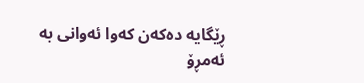ڕێگایە دەکەن کەوا ئەوانی بە ئەمڕۆ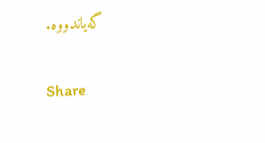گەیاندووە.

Share